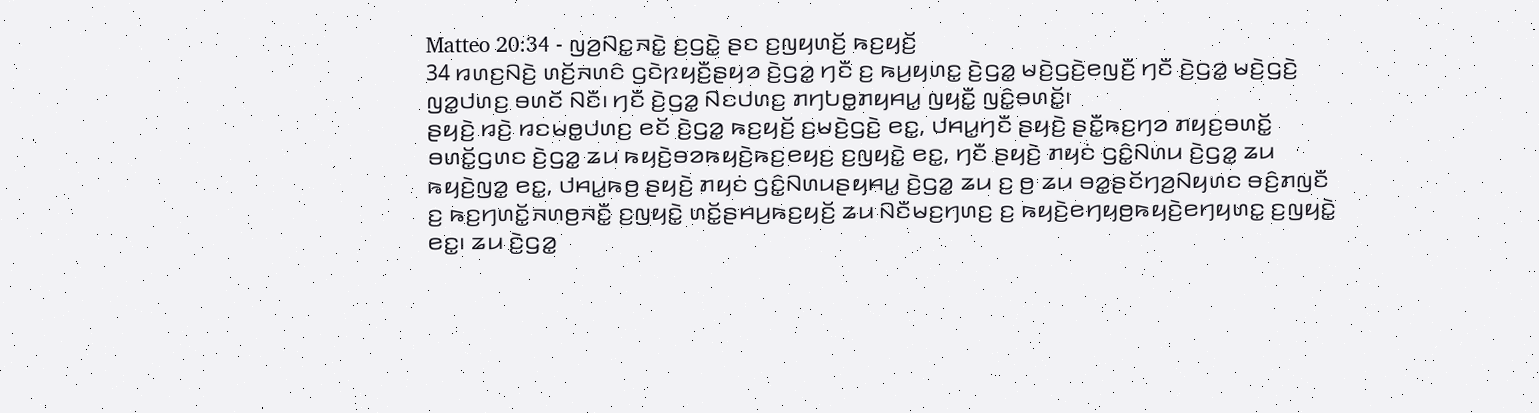Matteo 20:34 - ꤜꤤ꤬ꤡꤢ꤭ꤏꤢꤧ꤭ ꤢ꤬ꤞꤢꤧ꤭ ꤔꤢ ꤢ꤬ꤜꤟꤛꤢꤩ꤬ ꤒꤢ꤬ꤟꤢꤩ꤬
34 ꤙꤛꤢ꤬ꤡꤢꤧ꤬ ꤛꤢꤩ꤬ꤏꤛꤢꤨ ꤞꤢꤧꤐꤟꤢꤪ꤬ꤔꤟꤤ ꤢꤧ꤬ꤞꤤ꤭ ꤚꤢꤪ ꤢ꤬ ꤒꤣ꤬ꤟꤛꤢ꤭ ꤢꤧ꤬ꤞꤤ꤭ ꤗꤢꤧ꤬ꤞꤢꤧ꤬ꤕꤜꤢꤪ꤬ ꤚꤢꤪ ꤢꤧ꤬ꤞꤤ꤭ ꤗꤢꤧ꤬ꤞꤢꤧ꤬ ꤜꤤ꤭ꤓꤛꤢ꤬ ꤋꤛꤢꤩ ꤡꤢꤪ꤯ ꤚꤢꤪ ꤢꤧ꤬ꤞꤤ꤭ ꤡꤢꤓꤛꤢ꤬ ꤊꤚꤝꤥ꤭ꤊꤟꤌꤣ꤭ ꤜꤟꤢꤪ꤭ ꤜꤢꤨ꤭ꤋꤛꤢꤩ꤭꤯
ꤔꤟꤢꤧ꤬ ꤙꤢꤧ꤬ ꤙꤢꤗꤥ꤭ꤓꤛꤢ꤬ ꤕꤢꤩ ꤢꤧ꤬ꤞꤤ꤭ ꤒꤢ꤬ꤟꤢꤩ꤬ ꤢ꤬ꤗꤢꤧ꤬ꤞꤢꤧ꤬ ꤕꤢ꤭, ꤓꤌꤣ꤭ꤚꤢꤪ ꤔꤟꤢꤧ꤬ ꤔꤢꤪ꤭ꤒꤢ꤬ꤚꤤ ꤊꤟꤢ꤬ꤋꤛꤢꤩ꤭ ꤋꤛꤢꤩ꤭ꤞꤛꤢ ꤢꤧ꤬ꤞꤤ꤭ ꤘꤣ ꤒꤟꤢꤧ꤬ꤋꤤꤒꤟꤢꤧ꤬ꤒꤢ꤬ꤕꤟꤢ꤬ ꤢ꤬ꤜꤟꤢꤧ꤭ ꤕꤢ꤭, ꤚꤢꤪ ꤔꤟꤢꤧ꤬ ꤊꤟꤢꤦ ꤞꤢꤨ꤭ꤡꤛꤣ ꤢꤧ꤬ꤞꤤ꤭ ꤘꤣ ꤒꤟꤢꤧ꤬ꤜꤤ꤭ ꤕꤢ꤭, ꤓꤌꤣ꤭ꤒꤥ꤬ ꤔꤟꤢꤧ꤬ ꤊꤟꤢꤦ ꤞꤢꤨ꤭ꤡꤛꤣꤔꤟꤌꤣ꤭ ꤢꤧ꤬ꤞꤤ꤭ ꤘꤣ ꤢ꤬ ꤥ꤬ ꤘꤣ ꤋꤤ꤭ꤔꤢꤩꤚꤤ꤬ꤡꤟꤛꤢ ꤋꤢꤨ꤬ꤊꤜꤢꤪ ꤢ꤬ ꤒꤢ꤬ꤚꤛꤢꤩ꤭ꤏꤛꤥ꤬ꤏꤢꤪ꤭ ꤢ꤬ꤜꤟꤢꤧ꤭ ꤛꤢꤩ꤭ꤔꤌꤣ꤬ꤒꤢ꤬ꤟꤢꤩ꤬ ꤘꤣ ꤡꤢꤪꤗꤢ꤬ꤚꤛꤢ꤬ ꤢ꤬ ꤒꤟꤢꤧ꤬ꤕꤚꤟꤥ꤬ꤒꤟꤢꤧ꤬ꤕꤚꤟꤛꤢ꤭ ꤢ꤬ꤜꤟꤢꤧ꤭ ꤕꤢ꤭꤯ ꤘꤣ ꤢꤧ꤬ꤞꤤ꤭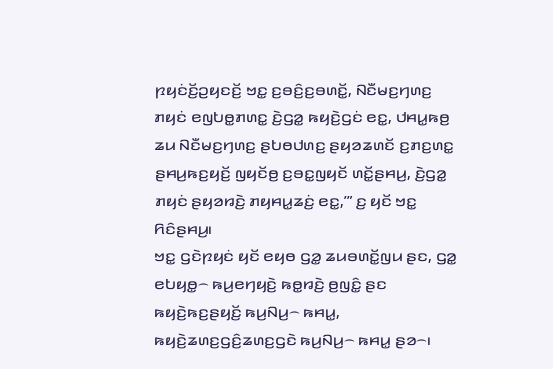ꤐꤟꤢꤦꤢꤩ꤬ꤑꤟꤢꤢꤩ꤬ ꤠꤢ꤭ ꤢ꤬ꤋꤢꤨ꤬ꤢ꤬ꤋꤛꤢꤩ꤭, ꤡꤢꤪꤗꤢ꤬ꤚꤛꤢ꤬ ꤊꤟꤢꤦ ꤕꤜꤝꤥ꤭ꤊꤛꤢ꤭ ꤢꤧ꤬ꤞꤤ꤭ ꤒꤟꤢꤧ꤬ꤞꤢꤦ ꤕꤢ꤭, ꤓꤌꤣ꤭ꤒꤥ꤬ ꤘꤣ ꤡꤢꤪꤗꤢ꤬ꤚꤛꤢ꤬ ꤔꤝꤥꤓꤛꤢ꤬ ꤔꤟꤤꤘꤛꤢꤩ ꤢ꤬ꤊꤢ꤬ꤛꤢ꤭ ꤔꤌꤣ꤬ꤒꤢ꤬ꤟꤢꤩ꤬ ꤜꤟꤢꤩꤥ꤬ ꤢ꤬ꤋꤢ꤭ꤜꤟꤢꤩ ꤛꤢꤩ꤭ꤔꤌꤣ꤬, ꤢꤧ꤬ꤞꤤ꤭ ꤊꤟꤢꤦ ꤔꤟꤤꤙꤢꤧ꤬ ꤊꤟꤌꤣ꤭ꤘꤢꤦ꤬ ꤕꤢ꤭,’” ꤢ꤬ ꤟꤢꤩ ꤠꤢ꤭ ꤖꤢꤨꤔꤌꤣ꤬꤯
ꤠꤢ꤭ ꤞꤢꤧꤐꤟꤢꤦ ꤟꤢꤩ ꤕꤟꤥ ꤞꤤ꤭ ꤘꤣꤋꤛꤢꤩ꤭ꤜꤣ ꤔꤢ, ꤞꤤ꤭ ꤕꤝꤟꤥ꤭꤮ ꤒꤣ꤬ꤕꤚꤟꤢꤧ꤬ ꤒꤥ꤭ꤙꤢꤧ꤬ ꤥ꤬ꤜꤢꤨ꤭ ꤔꤢ ꤒꤟꤢꤧ꤬ꤒꤢ꤬ꤔꤟꤢꤩ꤬ ꤒꤣ꤬ꤡꤣ꤬꤮ ꤒꤌꤣ꤭, ꤒꤟꤢꤧ꤬ꤘꤛꤢ꤬ꤞꤢꤨ꤬ꤘꤛꤢ꤬ꤞꤢꤧ ꤒꤣ꤬ꤡꤣ꤬꤮ ꤒꤌꤣ꤭ ꤔꤤ꤮꤯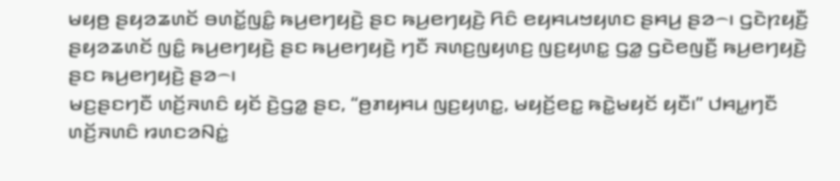ꤗꤟꤥ꤬ ꤔꤟꤤꤘꤛꤢꤩ ꤋꤛꤢꤩ꤭ꤜꤢꤨ꤭ ꤒꤣ꤬ꤕꤚꤟꤢꤧ꤬ ꤔꤢ ꤒꤣ꤬ꤕꤚꤟꤢꤧ꤬ ꤖꤢꤨ ꤕꤟꤌꤣꤠꤟꤛꤢ ꤔꤌꤣ꤬ ꤔꤤ꤮꤯ ꤞꤢꤧꤐꤟꤢꤪ꤬ ꤔꤟꤤꤘꤛꤢꤩ ꤜꤢꤨ꤭ ꤒꤣ꤬ꤕꤚꤟꤢꤧ꤬ ꤔꤢ ꤒꤣ꤬ꤕꤚꤟꤢꤧ꤬ ꤚꤢꤪ ꤏꤛꤢ꤬ꤜꤟꤛꤢ꤬ ꤜꤢ꤬ꤟꤛꤢ꤭ ꤞꤤ꤭ ꤞꤢꤧꤕꤜꤢꤪ꤬ ꤒꤣ꤬ꤕꤚꤟꤢꤧ꤬ ꤔꤢ ꤒꤣ꤬ꤕꤚꤟꤢꤧ꤬ ꤔꤤ꤮꤯
ꤗꤢ꤬ꤔꤢꤚꤢꤪ ꤛꤢꤩ꤬ꤏꤛꤢꤨ ꤟꤢꤩ ꤢꤧ꤬ꤞꤤ꤭ ꤔꤢ, “ꤥ꤬ꤊꤟꤌꤣ ꤜꤢ꤬ꤟꤛꤢ꤭, ꤗꤟꤢꤩ꤬ꤕꤢ꤭ ꤒꤢꤧ꤭ꤗꤟꤢꤩ ꤟꤢꤪ꤯” ꤓꤌꤣ꤭ꤚꤢꤪ ꤛꤢꤩ꤬ꤏꤛꤢꤨ ꤙꤛꤢꤤꤡꤢꤦ꤭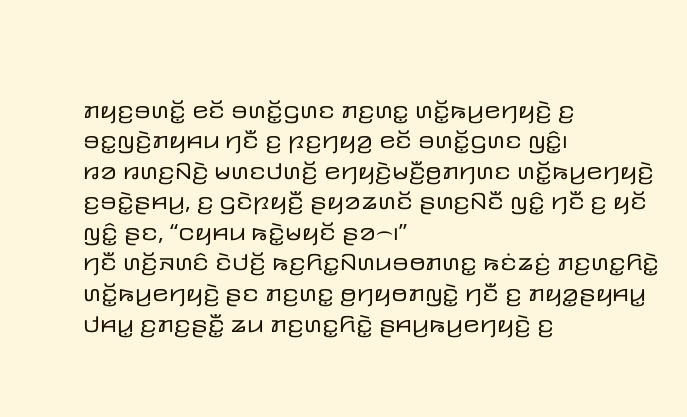ꤊꤟꤢ꤬ꤋꤛꤢꤩ꤭ ꤕꤢꤩ ꤋꤛꤢꤩ꤭ꤞꤛꤢ ꤊꤢ꤬ꤛꤢ꤭ ꤛꤢꤩ꤭ꤒꤣ꤬ꤕꤚꤟꤢꤧ꤬ ꤢ꤬ ꤋꤢ꤭ꤜꤢꤧ꤬ꤊꤟꤌꤣ ꤚꤢꤪ ꤢ꤬ ꤐꤢ꤬ꤚꤟꤤ꤬ ꤕꤢꤩ ꤋꤛꤢꤩ꤭ꤞꤛꤢ ꤜꤢꤨ꤭꤯
ꤙꤤ ꤙꤛꤢ꤬ꤡꤢꤧ꤬ ꤗꤛꤢꤓꤛꤢꤩ꤬ ꤕꤚꤟꤢꤧ꤬ꤗꤢꤪ꤬ꤥ꤬ꤊꤚꤛꤢ ꤛꤢꤩ꤭ꤒꤣ꤬ꤕꤚꤟꤢꤧ꤬ ꤢ꤬ꤋꤢꤧ꤭ꤔꤌꤣ꤬, ꤢ꤬ ꤞꤢꤧꤐꤟꤢꤪ꤬ ꤔꤟꤤꤘꤛꤢꤩ ꤔꤛꤢ꤬ꤡꤢꤪ ꤜꤢꤨ꤭ ꤚꤢꤪ ꤢ꤬ ꤟꤢꤩ ꤜꤢꤨ꤭ ꤔꤢ, “ꤍꤟꤌꤣ ꤒꤢꤧ꤭ꤗꤟꤢꤩ ꤔꤤ꤮꤯”
ꤚꤢꤪ ꤛꤢꤩ꤬ꤏꤛꤢꤨ ꤢꤧꤓꤢꤩ꤬ ꤒꤢ꤬ꤖꤢ꤭ꤡꤛꤣꤋꤥꤊꤛꤢ꤭ ꤒꤢꤦꤘꤢꤦ꤬ ꤊꤢ꤬ꤛꤢ꤭ꤖꤢꤧ꤭ ꤛꤢꤩ꤭ꤒꤣ꤬ꤕꤚꤟꤢꤧ꤬ ꤔꤢ ꤊꤢ꤬ꤛꤢ꤭ ꤥ꤬ꤚꤟꤥꤊꤜꤢꤧ꤭ ꤚꤢꤪ ꤢ꤬ ꤊꤟꤤ꤭ꤔꤟꤌꤣ꤭ ꤓꤌꤣ꤭ ꤢ꤬ꤊꤢ꤬ꤔꤢꤪ꤭ ꤘꤣ ꤊꤢ꤬ꤛꤢ꤭ꤖꤢꤧ꤭ ꤔꤌꤣ꤬ꤒꤣ꤬ꤕꤚꤟꤢꤧ꤬ ꤢ꤬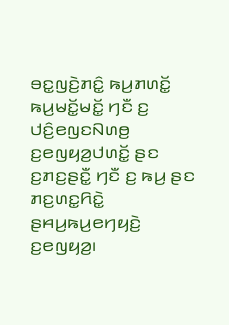ꤋꤢ꤭ꤜꤢꤧ꤬ꤊꤢꤨ꤭ ꤒꤣ꤬ꤊꤛꤢꤩ꤭ ꤒꤣ꤬ꤗꤢꤩ꤭ꤗꤢꤩ꤭ ꤚꤢꤪ ꤢ꤬ ꤓꤢꤨ꤬ꤕꤜꤢꤡꤛꤥ꤬ ꤢ꤬ꤕꤜꤟꤤ꤬ꤓꤛꤢꤩ꤭ ꤔꤢ ꤢ꤬ꤊꤢ꤬ꤔꤢꤪ꤭ ꤚꤢꤪ ꤢ꤬ ꤒꤣ꤬ ꤔꤢ ꤊꤢ꤬ꤛꤢ꤭ꤖꤢꤧ꤭ ꤔꤌꤣ꤬ꤒꤣ꤬ꤕꤚꤟꤢꤧ꤬ ꤢ꤬ꤕꤜꤟꤤ꤬꤯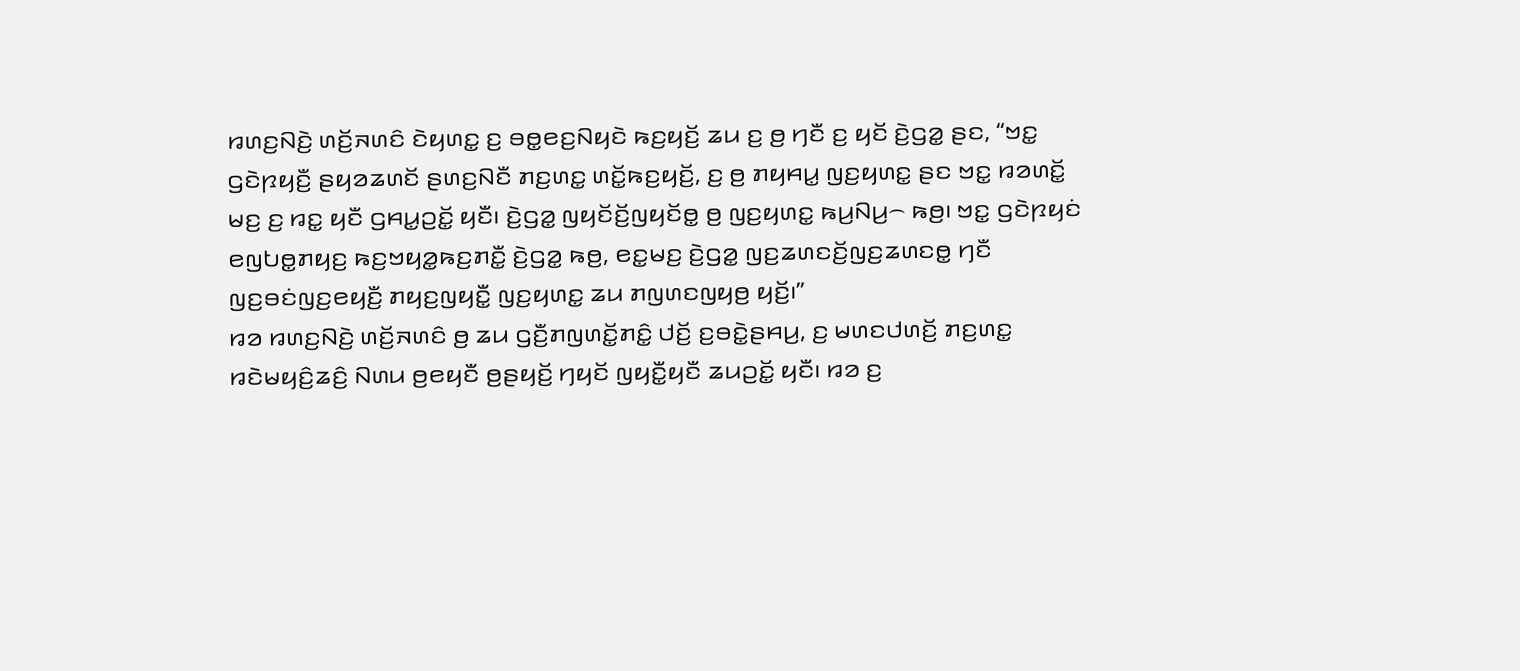ꤙꤛꤢ꤬ꤡꤢꤧ꤬ ꤛꤢꤩ꤬ꤏꤛꤢꤨ ꤢꤧꤟꤛꤢ꤭ ꤢ꤬ ꤋꤥ꤭ꤕꤢ꤬ꤡꤟꤢꤧ ꤒꤢ꤬ꤟꤢꤩ꤬ ꤘꤣ ꤢ꤬ ꤥ꤬ ꤚꤢꤪ ꤢ꤬ ꤟꤢꤩ ꤢꤧ꤬ꤞꤤ꤭ ꤔꤢ, “ꤠꤢ꤭ ꤞꤢꤧꤐꤟꤢꤪ꤬ ꤔꤟꤤꤘꤛꤢꤩ ꤔꤛꤢ꤬ꤡꤢꤪ ꤊꤢ꤬ꤛꤢ꤭ ꤛꤢꤩ꤭ꤒꤢ꤬ꤟꤢꤩ꤬, ꤢ꤬ ꤥ꤬ ꤊꤟꤌꤣ꤭ ꤜꤢ꤬ꤟꤛꤢ꤭ ꤔꤢ ꤠꤢ꤭ ꤙꤤꤛꤢꤩ꤭ ꤗꤢ꤬ ꤢ꤬ ꤙꤢ꤭ ꤟꤢꤪ ꤞꤌꤣ꤭ꤑꤢꤩ꤭ ꤟꤢꤪ꤯ ꤢꤧ꤬ꤞꤤ꤭ ꤜꤟꤢꤩꤢꤩ꤬ꤜꤟꤢꤩꤥ꤭ ꤥ꤬ ꤜꤢ꤬ꤟꤛꤢ꤭ ꤒꤣ꤬ꤡꤣ꤬꤮ ꤒꤥ꤬꤯ ꤠꤢ꤭ ꤞꤢꤧꤐꤟꤢꤦ ꤕꤜꤝꤥ꤭ꤊꤟꤢ꤬ ꤒꤢ꤬ꤠꤟꤤ꤭ꤒꤢ꤬ꤊꤢꤪ꤭ ꤢꤧ꤬ꤞꤤ꤭ ꤒꤥ꤬, ꤕꤢ꤭ꤗꤢ꤬ ꤢꤧ꤬ꤞꤤ꤭ ꤜꤢ꤬ꤘꤛꤢꤢꤩ꤬ꤜꤢ꤬ꤘꤛꤢꤥ꤭ ꤚꤢꤪ ꤜꤢ꤬ꤋꤢꤦꤜꤢ꤬ꤕꤟꤢꤪ꤬ ꤊꤟꤢ꤬ꤜꤟꤢꤪ꤭ ꤜꤢ꤬ꤟꤛꤢ꤭ ꤘꤣ ꤊꤜꤛꤢꤜꤟꤥ꤬ ꤟꤢꤩ꤬꤯”
ꤙꤤ ꤙꤛꤢ꤬ꤡꤢꤧ꤬ ꤛꤢꤩ꤬ꤏꤛꤢꤨ ꤥ꤬ ꤘꤣ ꤞꤢꤪ꤬ꤊꤜꤛꤢꤩ꤭ꤊꤢꤨ꤭ ꤓꤢꤩ꤬ ꤢ꤬ꤋꤢꤧ꤭ꤔꤌꤣ꤬, ꤢ꤬ ꤗꤛꤢꤓꤛꤢꤩ꤬ ꤊꤢ꤬ꤛꤢ꤭ ꤙꤢꤧꤗꤟꤢꤨ꤬ꤘꤢꤨ꤬ ꤡꤛꤣ ꤥ꤬ꤕꤟꤢꤪ ꤥ꤬ꤔꤟꤢꤩ꤬ ꤚꤟꤢꤩ ꤜꤟꤢꤪ꤭ꤟꤢꤪ ꤘꤣꤑꤢꤩ꤭ ꤟꤢꤪ꤯ ꤙꤤ ꤢ꤬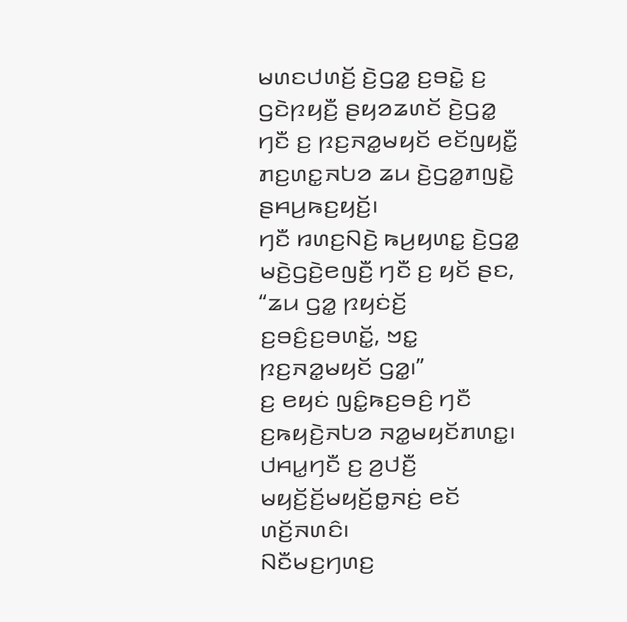ꤗꤛꤢꤓꤛꤢꤩ꤬ ꤢꤧ꤬ꤞꤤ꤭ ꤢ꤬ꤋꤢꤧ꤭ ꤢ꤬ ꤞꤢꤧꤐꤟꤢꤪ꤬ ꤔꤟꤤꤘꤛꤢꤩ ꤢꤧ꤬ꤞꤤ꤭ ꤚꤢꤪ ꤢ꤬ ꤐꤢ꤬ꤏꤤ꤭ꤗꤟꤢꤩ ꤕꤢꤩꤜꤟꤢꤪ꤭ ꤊꤢ꤬ꤛꤢ꤭ꤏꤝꤤ ꤘꤣ ꤢꤧ꤬ꤞꤤ꤭ꤊꤜꤢꤧ꤭ ꤔꤌꤣ꤬ꤒꤢ꤬ꤟꤢꤩ꤬꤯
ꤚꤢꤪ ꤙꤛꤢ꤬ꤡꤢꤧ꤬ ꤒꤣ꤬ꤟꤛꤢ꤭ ꤢꤧ꤬ꤞꤤ꤭ ꤗꤢꤧ꤬ꤞꤢꤧ꤬ꤕꤜꤢꤪ꤬ ꤚꤢꤪ ꤢ꤬ ꤟꤢꤩ ꤔꤢ, “ꤘꤣ ꤞꤤ꤭ ꤐꤟꤢꤦꤢꤩ꤬ ꤢ꤬ꤋꤢꤨ꤬ꤢ꤬ꤋꤛꤢꤩ꤭, ꤠꤢ꤭ ꤐꤢ꤬ꤏꤤ꤭ꤗꤟꤢꤩ ꤞꤤ꤭꤯”
ꤢ꤬ ꤕꤟꤢꤦ ꤜꤢꤨ꤭ꤒꤢ꤬ꤋꤢꤨ꤬ ꤚꤢꤪ ꤢ꤬ꤒꤟꤢꤧ꤬ꤏꤝꤤ ꤏꤤ꤭ꤗꤟꤢꤩꤊꤛꤢ꤭꤯ ꤓꤌꤣ꤭ꤚꤢꤪ ꤢ꤬ ꤤ꤬ꤓꤢꤪ꤬ ꤗꤟꤢꤩ꤬ꤢꤩ꤬ꤗꤟꤢꤩ꤬ꤥ꤭ꤏꤢꤦ꤬ ꤕꤢꤩ ꤛꤢꤩ꤬ꤏꤛꤢꤨ꤯
ꤡꤢꤪꤗꤢ꤬ꤚꤛꤢ꤬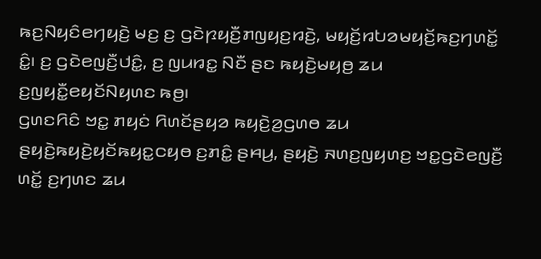ꤒꤢ꤬ꤡꤟꤢꤨꤕꤚꤟꤢꤧ꤬ ꤗꤢ꤬ ꤢ꤬ ꤞꤢꤧꤐꤟꤢꤪ꤬ꤊꤜꤟꤢ꤬ꤙꤢꤧ꤬, ꤗꤟꤢꤩ꤬ꤙꤝꤤꤗꤟꤢꤩ꤬ꤒꤢ꤬ꤚꤛꤢꤩ꤭ ꤢꤨ꤭꤯ ꤢ꤬ ꤞꤢꤧꤕꤜꤢꤪ꤬ꤓꤢꤨ꤭, ꤢ꤬ ꤜꤣꤙꤢ꤭ ꤡꤢꤪ ꤔꤢ ꤒꤟꤢꤧ꤬ꤗꤟꤥ꤬ ꤘꤣ ꤢ꤬ꤜꤟꤢꤪ꤭ꤕꤟꤢꤩꤡꤟꤛꤢ ꤒꤥ꤬꤯
ꤞꤛꤢꤖꤢꤨ ꤠꤢ꤭ ꤊꤟꤢꤦ ꤖꤛꤢꤩꤔꤟꤤ ꤒꤟꤢꤧ꤬ꤤ꤬ꤞꤛꤥ ꤘꤣ ꤔꤟꤢꤧ꤬ꤒꤟꤢꤧ꤬ꤟꤢꤩꤒꤟꤢ꤭ꤍꤟꤥ ꤢ꤬ꤊꤢꤨ꤭ ꤔꤌꤣ꤬, ꤔꤟꤢꤧ꤬ ꤏꤛꤢ꤬ꤜꤟꤛꤢ꤬ ꤠꤢ꤭ꤞꤢꤧꤕꤜꤢꤪ꤬ ꤛꤢꤩ꤭ ꤢ꤬ꤚꤛꤢ ꤘꤣ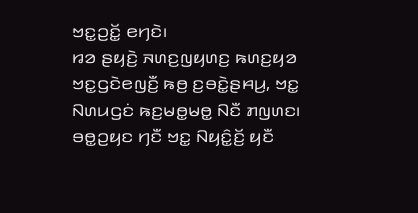ꤠꤢ꤭ꤑꤢꤩ꤭ ꤕꤚꤢꤧ꤯
ꤙꤤ ꤔꤟꤢꤧ꤬ ꤏꤛꤢ꤬ꤜꤟꤛꤢ꤬ ꤒꤛꤢ꤬ꤟꤤ ꤠꤢ꤭ꤞꤢꤧꤕꤜꤢꤪ꤬ ꤒꤥ꤬ ꤢ꤬ꤋꤢꤧ꤭ꤔꤌꤣ꤬, ꤠꤢ꤭ ꤡꤛꤣꤞꤢꤦ ꤒꤢ꤬ꤗꤥ꤭ꤗꤥ꤭ ꤡꤢꤪ ꤊꤜꤛꤢ꤯ ꤋꤥ꤭ꤑꤟꤢ ꤚꤢꤪ ꤠꤢ꤭ ꤡꤟꤢꤨ꤭ꤢꤩ꤬ ꤟꤢꤪ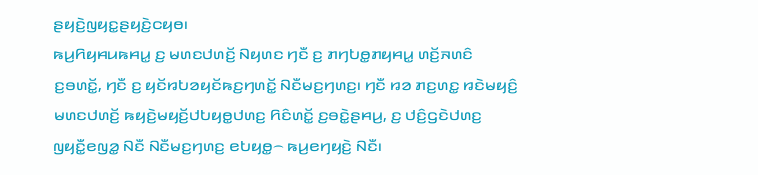ꤔꤟꤢꤧ꤬ꤜꤟꤢ꤭ꤔꤟꤢꤧ꤬ꤍꤟꤥ꤯
ꤒꤣ꤬ꤖꤟꤌꤣꤒꤌꤣ꤭ ꤢ꤬ ꤗꤛꤢꤓꤛꤢꤩ꤬ ꤡꤟꤛꤢ ꤚꤢꤪ ꤢ꤬ ꤊꤚꤝꤥ꤭ꤊꤟꤌꤣ꤭ ꤛꤢꤩ꤬ꤏꤛꤢꤨ ꤢ꤬ꤋꤛꤢꤩ꤭, ꤚꤢꤪ ꤢ꤬ ꤟꤢꤩꤙꤝꤤꤟꤢꤩꤒꤢ꤬ꤚꤛꤢꤩ꤭ ꤡꤢꤪꤗꤢ꤬ꤚꤛꤢ꤬꤯ ꤚꤢꤪ ꤙꤤ ꤊꤢ꤬ꤛꤢ꤭ ꤙꤢꤧꤗꤟꤢꤨ꤬ ꤗꤛꤢꤓꤛꤢꤩ꤬ ꤒꤟꤢꤧ꤬ꤗꤟꤢꤩ꤬ꤓꤝꤟꤥ꤭ꤓꤛꤢ꤬ ꤖꤢꤨꤛꤢꤩ꤭ ꤢ꤬ꤋꤢꤧ꤭ꤔꤌꤣ꤬, ꤢ꤬ ꤓꤢꤨ꤬ꤞꤢꤧꤓꤛꤢ꤬ ꤜꤟꤢꤪ꤭ꤕꤜꤤ꤭ ꤡꤢꤪ ꤡꤢꤪꤗꤢ꤬ꤚꤛꤢ꤬ ꤕꤝꤟꤥ꤭꤮ ꤒꤣ꤬ꤕꤚꤟꤢꤧ꤬ ꤡꤢꤪ꤯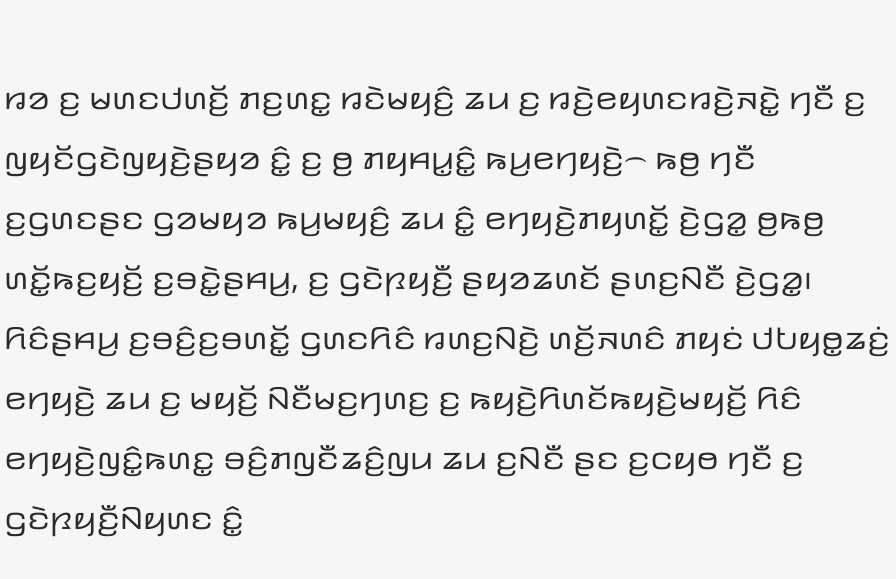ꤙꤤ ꤢ꤬ ꤗꤛꤢꤓꤛꤢꤩ꤬ ꤊꤢ꤬ꤛꤢ꤭ ꤙꤢꤧꤗꤟꤢꤨ꤬ ꤘꤣ ꤢ꤬ ꤙꤢꤧ꤬ꤕꤟꤛꤢꤙꤢꤧ꤬ꤏꤢꤧ꤭ ꤚꤢꤪ ꤢ꤬ ꤜꤟꤢꤩꤞꤢꤧꤜꤟꤢꤧ꤬ꤔꤟꤤ ꤢꤨ꤭ ꤢ꤬ ꤥ꤬ ꤊꤟꤌꤣ꤭ꤢꤨ꤭ ꤒꤣ꤬ꤕꤚꤟꤢꤧ꤬꤮ ꤒꤥ꤬ ꤚꤢꤪ ꤢ꤬ꤞꤛꤢꤔꤢ ꤞꤤꤗꤟꤤ ꤒꤣ꤬ꤗꤟꤢꤨ꤬ ꤘꤣ ꤢꤨ꤭ ꤕꤚꤟꤢꤧ꤬ꤊꤟꤛꤢꤩ꤭ ꤢꤧ꤬ꤞꤤ꤭ ꤥ꤬ꤒꤥ꤬ ꤛꤢꤩ꤭ꤒꤢ꤬ꤟꤢꤩ꤬ ꤢ꤬ꤋꤢꤧ꤭ꤔꤌꤣ꤬, ꤢ꤬ ꤞꤢꤧꤐꤟꤢꤪ꤬ ꤔꤟꤤꤘꤛꤢꤩ ꤔꤛꤢ꤬ꤡꤢꤪ ꤢꤧ꤬ꤞꤤ꤭꤯
ꤖꤢꤨꤔꤌꤣ꤬ ꤢ꤬ꤋꤢꤨ꤬ꤢ꤬ꤋꤛꤢꤩ꤭ ꤞꤛꤢꤖꤢꤨ ꤙꤛꤢ꤬ꤡꤢꤧ꤬ ꤛꤢꤩ꤬ꤏꤛꤢꤨ ꤊꤟꤢꤦ ꤓꤝꤟꤥ꤭ꤘꤢꤦ꤬ ꤕꤚꤟꤢꤧ꤬ ꤘꤣ ꤢ꤬ ꤗꤟꤢꤩ꤬ ꤡꤢꤪꤗꤢ꤬ꤚꤛꤢ꤬ ꤢ꤬ ꤒꤟꤢꤧ꤬ꤖꤛꤢꤩꤒꤟꤢꤧ꤬ꤗꤟꤢꤩ꤬ ꤖꤢꤨ ꤕꤚꤟꤢꤧ꤬ꤜꤢꤨ꤭ꤒꤛꤢ꤭ ꤋꤢꤨ꤬ꤊꤜꤢꤪꤘꤢꤨ꤬ꤜꤣ ꤘꤣ ꤢ꤬ꤡꤢꤪ ꤔꤢ ꤢ꤬ꤍꤟꤥ ꤚꤢꤪ ꤢ꤬ ꤞꤢꤧꤐꤟꤢꤪ꤬ꤡꤟꤛꤢ ꤢꤨ꤭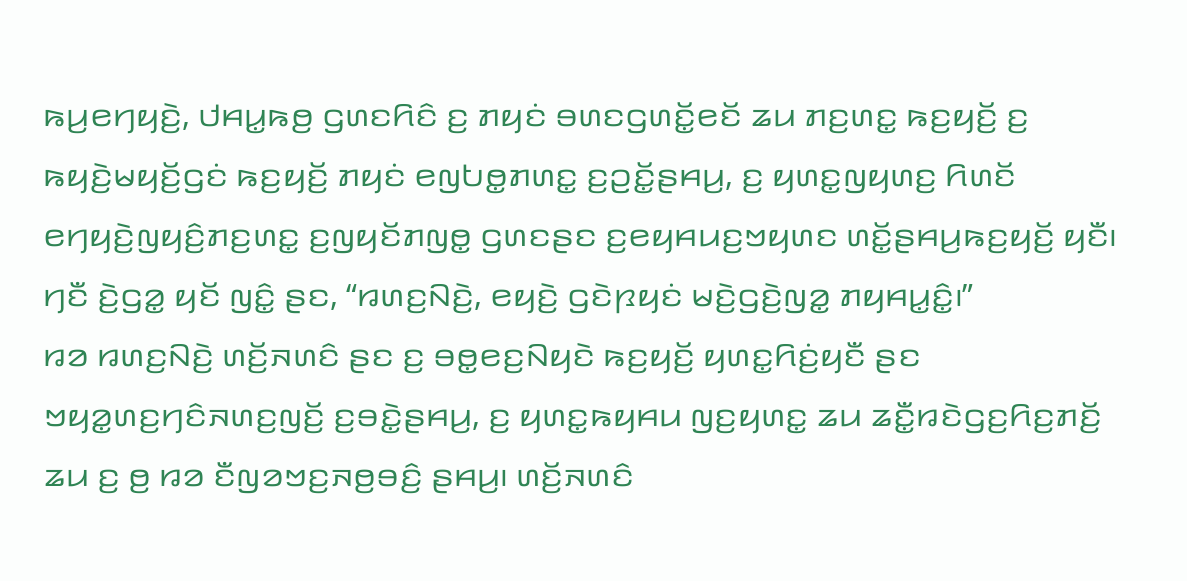ꤒꤣ꤬ꤕꤚꤟꤢꤧ꤬, ꤓꤌꤣ꤭ꤒꤥ꤬ ꤞꤛꤢꤖꤢꤨ ꤢ꤬ ꤊꤟꤢꤦ ꤋꤛꤢꤞꤛꤢꤩ꤭ꤕꤢꤩ ꤘꤣ ꤊꤢ꤬ꤛꤢ꤭ ꤒꤢ꤬ꤟꤢꤩ꤬ ꤢ꤬ ꤒꤟꤢꤧ꤬ꤗꤟꤢꤩ꤬ꤞꤢꤦ ꤒꤢ꤬ꤟꤢꤩ꤬ ꤊꤟꤢꤦ ꤕꤜꤝꤥ꤭ꤊꤛꤢ꤭ ꤢ꤬ꤑꤢꤩ꤭ꤔꤌꤣ꤬, ꤢ꤬ ꤟꤛꤢ꤭ꤜꤟꤛꤢ꤬ ꤖꤛꤢꤩ ꤕꤚꤟꤢꤧ꤬ꤜꤟꤢꤨ꤬ꤊꤢ꤬ꤛꤢ꤭ ꤢ꤬ꤜꤟꤢꤩꤊꤜꤥ꤭ ꤞꤛꤢꤔꤢ ꤢ꤬ꤕꤟꤌꤣꤢ꤬ꤠꤟꤛꤢ ꤛꤢꤩ꤭ꤔꤌꤣ꤬ꤒꤢ꤬ꤟꤢꤩ꤬ ꤟꤢꤪ꤯
ꤚꤢꤪ ꤢꤧ꤬ꤞꤤ꤭ ꤟꤢꤩ ꤜꤢꤨ꤭ ꤔꤢ, “ꤙꤛꤢ꤬ꤡꤢꤧ꤬, ꤕꤟꤢꤧ꤬ ꤞꤢꤧꤐꤟꤢꤦ ꤗꤢꤧ꤬ꤞꤢꤧ꤬ꤜꤤ꤭ ꤊꤟꤌꤣ꤭ꤢꤨ꤭꤯”
ꤙꤤ ꤙꤛꤢ꤬ꤡꤢꤧ꤬ ꤛꤢꤩ꤬ꤏꤛꤢꤨ ꤔꤢ ꤢ꤬ ꤋꤥ꤭ꤕꤢ꤬ꤡꤟꤢꤧ ꤒꤢ꤬ꤟꤢꤩ꤬ ꤟꤛꤢ꤭ꤖꤢꤦ꤬ꤟꤢꤪ ꤔꤢ ꤠꤟꤤ꤭ꤛꤢ꤬ꤚꤢꤨꤏꤛꤢ꤬ꤜꤢꤩ꤬ ꤢ꤬ꤋꤢꤧ꤭ꤔꤌꤣ꤬, ꤢ꤬ ꤟꤛꤢ꤭ꤒꤟꤌꤣ ꤜꤢ꤬ꤟꤛꤢ꤭ ꤘꤣ ꤘꤢꤪ꤭ꤙꤢꤧꤞꤢ꤬ꤖꤢ꤬ꤊꤢꤩ꤬ ꤘꤣ ꤢ꤬ ꤥ꤬ ꤙꤤ ꤢꤪꤜꤤꤠꤢ꤬ꤏꤥ꤬ꤋꤢꤨ꤬ ꤔꤌꤣ꤬꤯ ꤛꤢꤩ꤬ꤏꤛꤢꤨ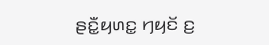ꤔꤢꤪ꤭ꤟꤛꤢ꤭ ꤚꤟꤢꤩ ꤢ꤬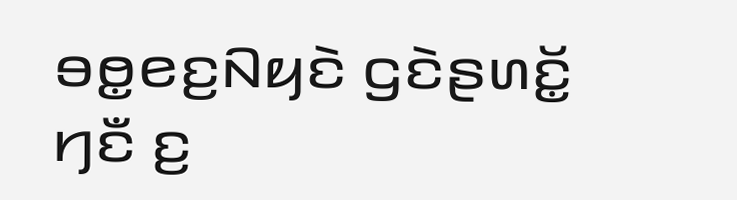ꤋꤥ꤭ꤕꤢ꤬ꤡꤟꤢꤧ ꤞꤢꤧꤔꤛꤢꤩ꤭ ꤚꤢꤪ ꤢ꤬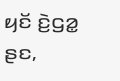ꤟꤢꤩ ꤢꤧ꤬ꤞꤤ꤭ ꤔꤢ,